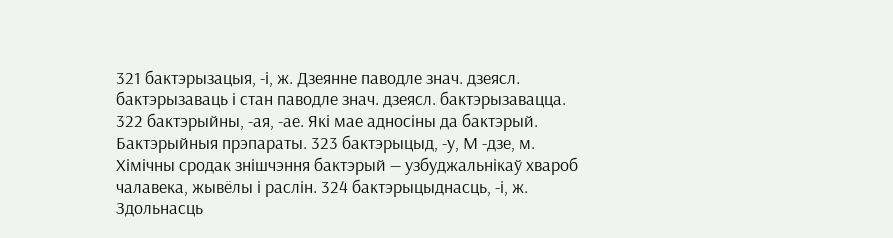321 бактэрызацыя, -і, ж. Дзеянне паводле знач. дзеясл. бактэрызаваць і стан паводле знач. дзеясл. бактэрызавацца. 322 бактэрыйны, -ая, -ае. Які мае адносіны да бактэрый. Бактэрыйныя прэпараты. 323 бактэрыцыд, -у, М -дзе, м. Хімічны сродак знішчэння бактэрый — узбуджальнікаў хвароб чалавека, жывёлы і раслін. 324 бактэрыцыднасць, -і, ж. Здольнасць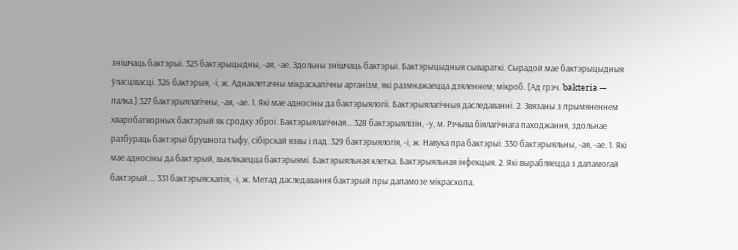знішчаць бактэрыі. 325 бактэрыцыдны, -ая, -ае. Здольны знішчаць бактэрыі. Бактэрыцыдныя сывараткі. Сырадой мае бактэрыцыдныя ўласцівасці. 326 бактэрыя, -і, ж. Аднаклетачны мікраскапічны арганізм, які размнажаецца дзяленнем; мікроб. [Ад грэч. bakteria — палка.] 327 бактэрыялагічны, -ая, -ае. 1. Які мае адносіны да бактэрыялогіі. Бактэрыялагічныя даследаванні. 2. Звязаны з прымяненнем хваробатворных бактэрый як сродку зброі. Бактэрыялагічная… 328 бактэрыялізін, -у, м. Рэчыва біялагічнага паходжання, здольнае разбураць бактэрыі брушнога тыфу, сібірскай язвы і пад. 329 бактэрыялогія, -і, ж. Навука пра бактэрыі. 330 бактэрыяльны, -ая, -ае. 1. Які мае адносіны да бактэрый, выклікаецца бактэрыямі. Бактэрыяльная клетка. Бактэрыяльная інфекцыя. 2. Які вырабляецца з дапамогай бактэрый.… 331 бактэрыяскапія, -і, ж. Метад даследавання бактэрый пры дапамозе мікраскопа.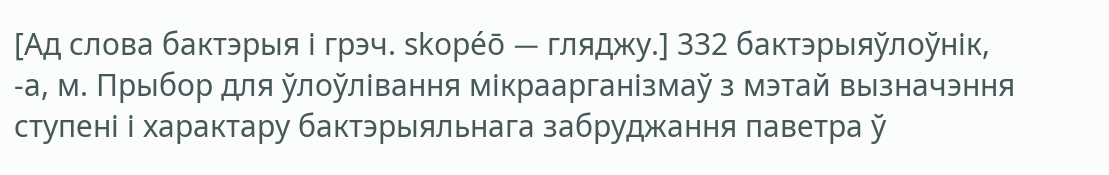[Ад слова бактэрыя і грэч. skopéō — гляджу.] 332 бактэрыяўлоўнік, -а, м. Прыбор для ўлоўлівання мікраарганізмаў з мэтай вызначэння ступені і характару бактэрыяльнага забруджання паветра ў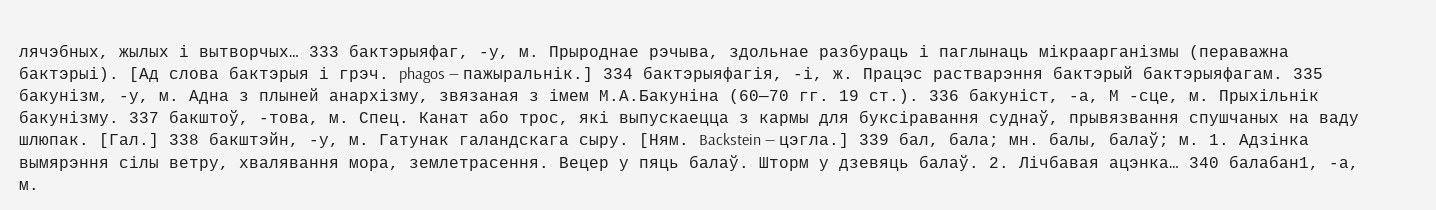лячэбных, жылых і вытворчых… 333 бактэрыяфаг, -у, м. Прыроднае рэчыва, здольнае разбураць і паглынаць мікраарганізмы (пераважна бактэрыі). [Ад слова бактэрыя і грэч. phagos — пажыральнік.] 334 бактэрыяфагія, -і, ж. Працэс растварэння бактэрый бактэрыяфагам. 335 бакунізм, -у, м. Адна з плыней анархізму, звязаная з імем М.А.Бакуніна (60—70 гг. 19 ст.). 336 бакуніст, -а, М -сце, м. Прыхільнік бакунізму. 337 бакштоў, -това, м. Спец. Канат або трос, які выпускаецца з кармы для буксіравання суднаў, прывязвання спушчаных на ваду шлюпак. [Гал.] 338 бакштэйн, -у, м. Гатунак галандскага сыру. [Ням. Backstein — цэгла.] 339 бал, бала; мн. балы, балаў; м. 1. Адзінка вымярэння сілы ветру, хвалявання мора, землетрасення. Вецер у пяць балаў. Шторм у дзевяць балаў. 2. Лічбавая ацэнка… 340 балабан1, -а, м.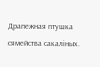Драпежная птушка сямейства сакаліных.